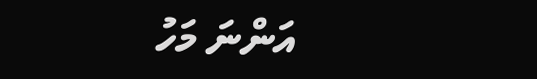އަންނަ މަހު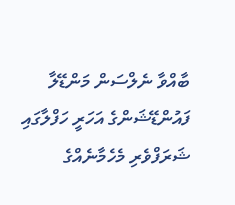ބާއްވާ ނެލްސަން މަންޑޭލާ ފައުންޑޭޝަންގެ އަހަރީ ހަފްލާގައި ޝަރަފްވެރި މެހެމާނެއްގެ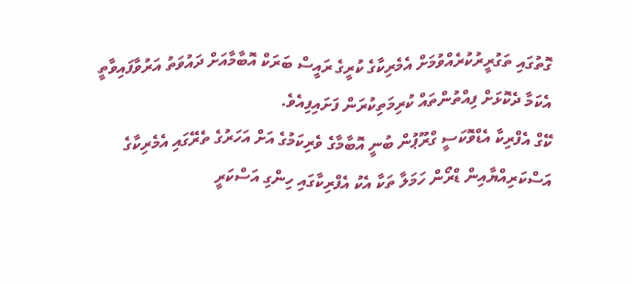ގޮތުގައި ތަގުރީރުކުރެއްވުމަށް އެމެރިކާގެ ކުރީގެ ރައީސް ބަރަކް އޮބާމާއަށް ދައުވަތު އަރުވާފައިވާތީ އެކަމާ ދެކޮޅަށް ފިއްތުންތައް ކުރިމަތިކުރަން ފަށައިފިއެވެ.
ކޭގް އެފްރިކާ އެޑްވޮކަސީ ގްރޫޕުން ބުނީ އޮބާމާގެ ވެރިކަމުގެ އަށް އަހަރުގެ ތެރޭގައި އެމެރިކާގެ އަސްކަރިއްޔާއިން ޑްރޯން ހަމަލާ ތަކާ އެކު އެފްރިކާގައި ހިންގި އަސްކަރީ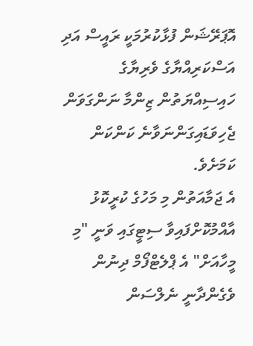އޮޕަރޭޝަން ފުޅާކުރުމަކީ ރައީސް އަދި އަސްކަރިއްޔާގެ ވެރިޔާގެ ހައިސިއްޔަތުން ޒިންމާ ނަންގަވަން ޖެހިވަޑައިގަންނަވާނެ ކަންކަން ކަމަށެވެ.
އެ ޖަމާއަތުން މި މަހުގެ ކުރީކޮޅު އާއްމުކޮށްފައިވާ ސިޓީގައި ވަނީ "މި މީހާއަށް" އެ ޕްލެޓްފޯމް ދިނުން ވެގެންދާނީ ނެލްސަން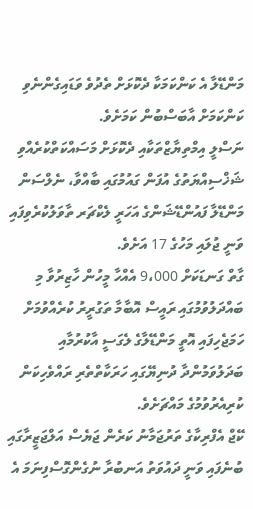މަންޑޭލާ އެ ކަންކަމަކާ ދެކޮޅަށް ތެދުވެ ވަޑައިގެންނެވި ކަންކަމަށް އާބަސްބުން ކަމަށެވެ.
ނަސްލީ އިމްތިޔާޒްތަކާއި ދެކޮޅަށް މަސައްކަތްކުރެއްވި ޝަޚްސިއްޔަތުގެ އުފަން ގައުމުގައި ބާއްވާ، ނެލްސަން މަންޑޭލާ ފައުންޑޭޝަންގެ އަހަރީ ލެކްޗަރ ތާވަލުކުރެވިފައި ވަނީ ޖުލައި މަހުގެ 17 އަށެވެ.
ގާތް ގަނޑަކަށް 9،000 އެއްހާ މީހުން ހާޒިރުވާ މި ބައްދަލުވުމުގައި ރައީސް އޮބާމާ ތަގުރީރު ކުރެއްވުމަށް ހަމަޖެހިފައި އޮތީ މަންޑޭލާގެ ލެގަސީ އާކުރުމާއި ބަދަލުވަމުންދާ ދުނިޔޭގައި ހަރަކާތްތެރި ރައްވެހިކަން ކުރިއެރުވުމުގެ މައްޗަށެވެ.
ކޭޖް އެފްރިކާގެ ތަރުޖަމާނު ކަރެން ޖަޔެސް އަލްޖަޒީރާގައި ބުނެފައި ވަނީ ދައުވަތު އަނބުރާ ނުގެންގޮސްފިނަމަ އެ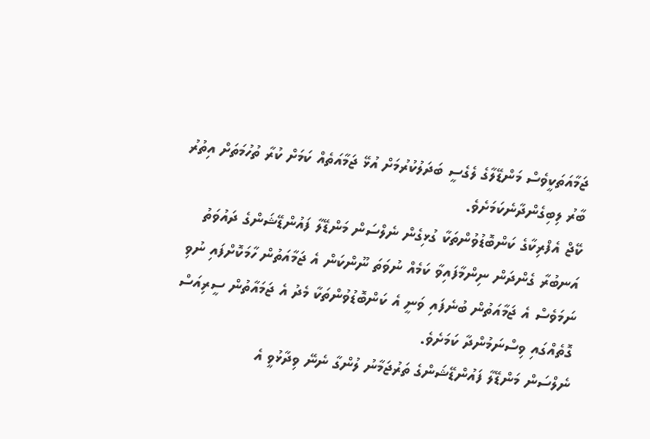ޖަމާއަތަކީވެސް މަންޑޭލާގެ ލެގެސީ ބަދަލުކުރުމަށް އުޅޭ ޖަމާއަތެއް ކަމަށް ކުރާ ތުހުމަތަށް އިތުރު ބާރު ލިބިގެންދާނެކަމަށެވެ.
ކޭޖް އެފްރިކާގެ ކަންބޮޑުވުންތަކާ ގުޅިގެން ނެލްސަން މަންޑޭލާ ފައުންޑޭޝަންގެ ދައުވަތު އަނބުރާ ގެންދަން ނިންމާފައިވާ ކަމެއް ނުވަތަ ނޫންކަން އެ ޖަމާއަތުން ހާމަކޮށްފައި ނުވި ނަމަވެސް އެ ޖަމާއަތުން ބުނެފައި ވަނީ އެ ކަންބޮޑުވުންތަކާ މެދު އެ ޖަމައާތުން ސީރިއަސް ގޮތެއްގައި ވިސްނަމުންދާ ކަމަށެވެ.
ނެލްސަން މަންޑޭލާ ފައުންޑޭޝަންގެ ތަރުޖަމާނު ލުންގާ ނެނޭ ވިދާޅުވީ އެ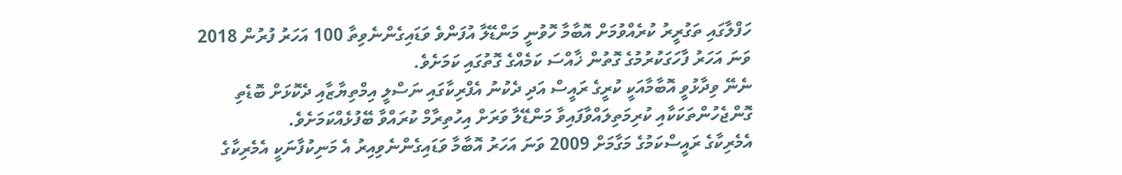ހަފްލާގައި ތަގުރީރު ކުރެއްވުމަށް އޮބާމާ ހޮވުނީ މަންޑޭލާ އުފަންވެ ވަޑައިގެންނެވިތާ 100 އަހަރު ފުރުން 2018 ވަނަ އަހަރު ފާހަގަކުރުމުގެ ގޮތުން ޚާއްސަ ކަމެއްގެ ގޮތުގައި ކަމަށެވެ.
ނެނޭ ވިދާޅުވީ އޮބާމާއަކީ ކުރީގެ ރައީސް އަދި ދެކުނު އެފްރިކާގައި ނަސްލީ އިމްތިޔާޒާއި ދެކޮޅަށް ބޮޑެތި ގޮންޖެހުންތަކަކާއި ކުރިމަތިލައްވާފައިވާ މަންޑޭލާ ވަރަށް އިހުތިރާމް ކުރައްވާ ބޭފުޅެއްކަމަށެވެ.
އެމެރިކާގެ ރައީސްކަމުގެ މަގާމަށް 2009 ވަނަ އަހަރު އޮބާމާ ވަޑައިގެންނެވިއިރު އެ މަނިކުފާނަކީ އެމެރިކާގެ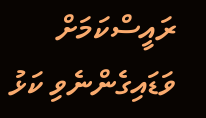ރައީސްކަމަށް ވަޑައިގެންނެވި ކަޅު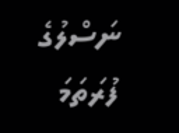ނަސްލުގެ ފުރަތަމަ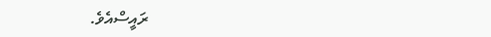ރައީސްއެވެ.